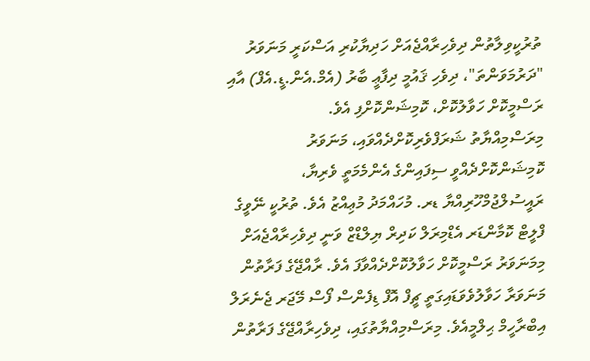ތުރުކީވިލާތުން ދިވެހިރާއްޖެއަށް ހަދިޔާކުރި އަސްކަރީ މަނަވަރު "ދަރުމަވަންތަ"، ދިވެހި ޤައުމީ ދިފާޢީ ބާރު (އެމް.އެން.ޑީ.އެފް) އާއި ރަސްމީކޮށް ހަވާލުކޮށް، ކޮމިޝަންކޮށްފި އެވެ.
މިރަސްމިއްޔާތު ޝަރަފްވެރިކޮށްދެއްވައި، މަނަވަރު ކޮމިޝަންކޮށްދެއްވީ ސިފައިންގެ އެންމެމަތީ ވެރިޔާ، ރައީސުލްޖުމްހޫރިއްޔާ ޑރ. މުހައްމަދު މުޢިއްޒު އެވެ. ތުރުކީ ނޭވީގެ ފްލީޓް ކޮމާންޑަރ އެޑްމިރަލް ކަދިރް ޔިލްޑްޒް ވަނީ ދިވެހިރާއްޖެއަށް މިމަނަވަރު ރަސްމީކޮށް ހަވާލުކޮށްދެއްވާފަ އެވެ. ރާއްޖޭގެ ފަރާތުން މަނަވަރާ ހަވާލުވެވަޑައިގަތީ ޗީފް އޮފް ޑިފެންސް ފޯސް މޭޖަރ ޖެނެރަލް އިބްރާހީމް ޙިލްމީއެވެ. މިރަސްމިއްޔާތުގައި، ދިވެހިރާއްޖޭގެ ފަރާތުން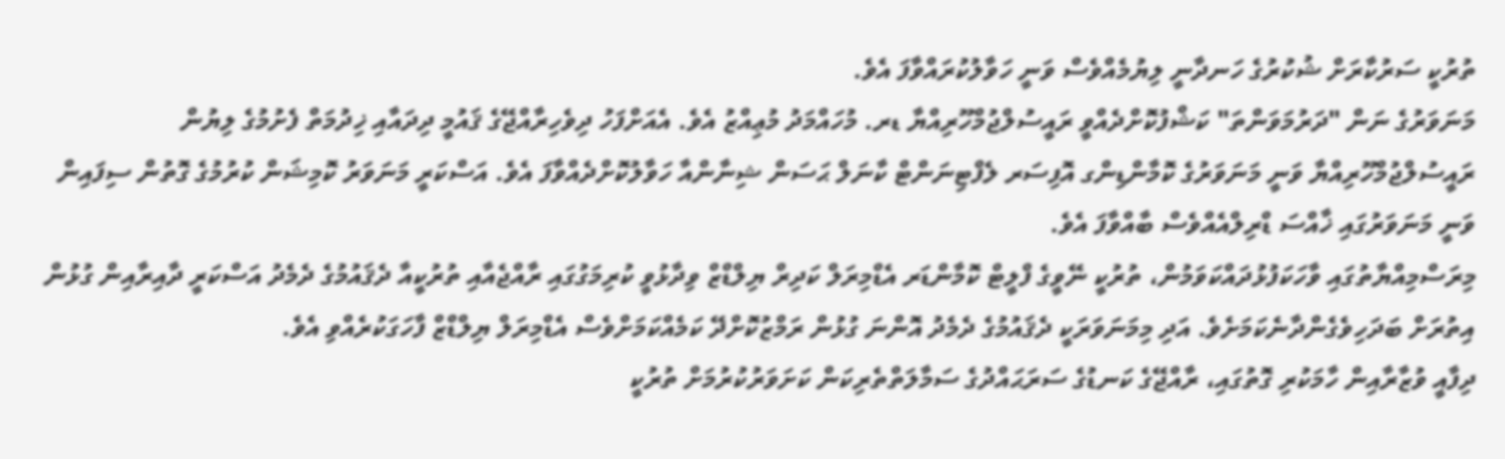ތުރުކީ ސަރުކާރަށް ޝުކުރުގެ ހަނދާނީ ލިޔުމެއްވެސް ވަނީ ހަވާލުކުރައްވާފަ އެވެ.
މަނަވަރުގެ ނަން "ދަރުމަވަންތަ" ކަޝްފުކޮށްދެއްވީ ރައީސުލްޖުމްހޫރިއްޔާ ޑރ. މުހައްމަދު މުޢިއްޒު އެވެ. އެއަށްފަހު ދިވެހިރާއްޖޭގެ ޤައުމީ ދިދައާއި ޚިދުމަތް ފެށުމުގެ ލިޔުން ރައީސުލްޖުމްހޫރިއްޔާ ވަނީ މަނަވަރުގެ ކޮމާންޑިންގ އޮފިސަރ ލެފްޓިނަންޓް ކާނަލް ޙަސަން ޝިނާންއާ ހަވާލުކޮށްދެއްވާފަ އެވެ. އަސްކަރީ މަނަވަރު ކޮމިޝަން ކުރުމުގެ ގޮތުން ސިފައިން ވަނީ މަނަވަރުގައި ޚާއްސަ ޑްރިލްއެއްވެސް ބާއްވާފަ އެވެ.
މިރަސްމިއްޔާތުގައި ވާހަކަފުޅުދައްކަވަމުން، ތުރުކީ ނޭވީގެ ފްލީޓް ކޮމާންޑަރ އެޑްމިރަލް ކަދިރް ޔިލްޑްޒް ވިދާޅުވީ ކުރިމަގުގައި ރާއްޖެއާއި ތުރުކީއާ ދެޤައުމުގެ ދެމެދު އަސްކަރީ ދާއިރާއިން ގުޅުން އިތުރަށް ބަދަހިވެގެންދާނެކަމަށެވެ. އަދި މިމަނަވަރަކީ ދެޤައުމުގެ ދެމެދު އޮންނަ ގުޅުން ރަމްޒުކޮށްދޭ ކަމެއްކަމަށްވެސް އެޑްމިރަލް ޔިލްޑްޒް ފާހަގަކުރެއްވި އެވެ.
ދިފާއީ ވުޒާރާއިން ހާމަކުރި ގޮތުގައި، ރާއްޖޭގެ ކަނޑުގެ ސަރަޙައްދުގެ ސަމާލަތްތެރިކަން ކަށަވަރުކުރުމަށް ތުރުކީ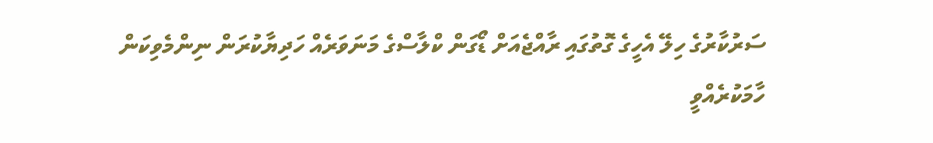ސަރުކާރުގެ ހިލޭ އެހީގެ ގޮތުގައި ރާއްޖެއަށް ޑޯގަން ކްލާސްގެ މަނަވަރެއް ހަދިޔާކުރަން ނިންމެވިކަން ހާމަކުރެއްވީ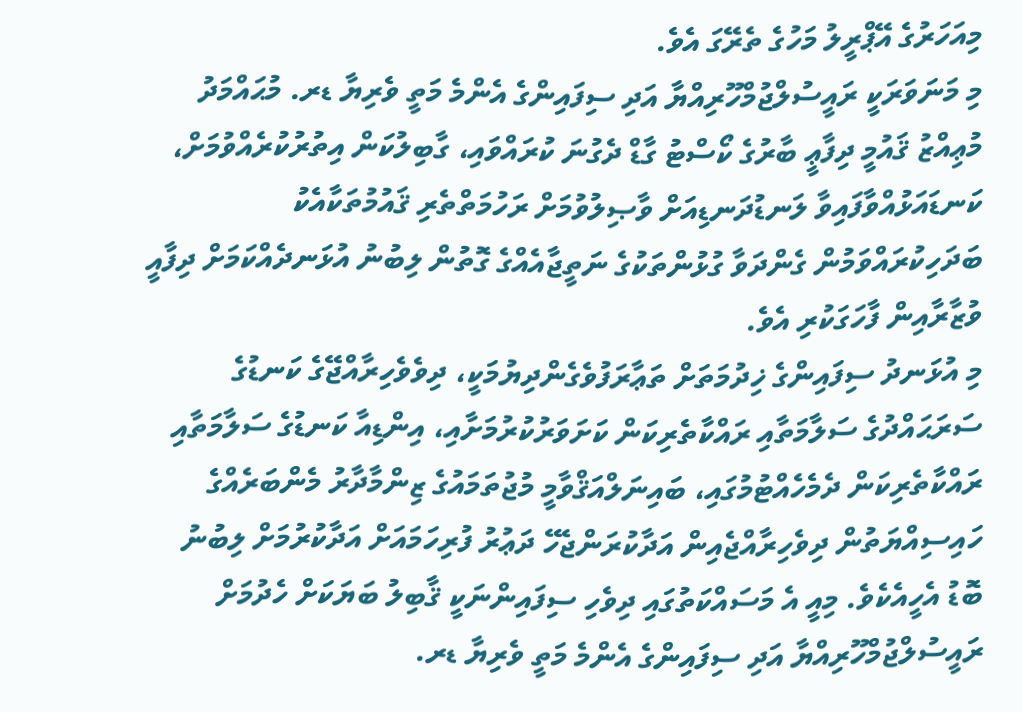މިއަހަރުގެ އޭޕްރީލު މަހުގެ ތެރޭގަ އެވެ.
މި މަނަވަރަކީ ރައީސުލްޖުމްހޫރިއްޔާ އަދި ސިފައިންގެ އެންމެ މަތީ ވެރިޔާ ޑރ. މުޙައްމަދު މުޢިއްޒު ޤައުމީ ދިފާޢީ ބާރުގެ ކޯސްޓު ގާޑް ދެގުނަ ކުރައްވައި، ގާބިލުކަން އިތުރުކުރެއްވުމަށް، ކަނޑައަޅުއްވާފައިވާ ލަނޑުދަނޑިއަށް ވާޞިލުވުމަށް ރަހުމަތްތެރި ޤައުމުތަކާއެކު ބަދަހިކުރައްވަމުން ގެންދަވާ ގުޅުންތަކުގެ ނަތީޖާއެއްގެ ގޮތުން ލިބުނު އުޅަނދެއްކަމަށް ދިފާއީ ވުޒާރާއިން ފާހަގަކުރި އެވެ.
މި އުޅަނދު ސިފައިންގެ ޚިދުމަތަށް ތަޢާރަފުވެގެންދިޔުމަކީ، ދިވެވެހިރާއްޖޭގެ ކަނޑުގެ ސަރަޙައްދުގެ ސަލާމަތާއި ރައްކާތެރިކަން ކަށަވަރުކުރުމަށާއި، އިންޑިއާ ކަނޑުގެ ސަލާމަތާއި ރައްކާތެރިކަން ދެމެހެއްޓުމުގައި، ބައިނަލްއަޤްވާމީ މުޖުތަމައުގެ ޒިންމާދާރު މެންބަރެއްގެ ހައިސިއްޔަތުން ދިވެހިރާއްޖެއިން އަދާކުރަންޖެހޭ ދަޢުރު ފުރިހަމައަށް އަދާކުރުމަށް ލިބުނު ބޮޑު އެހީއެކެވެ. މިއީ އެ މަސައްކަތުގައި ދިވެހި ސިފައިންނަކީ ޤާބިލު ބަޔަކަށް ހެދުމަށް ރައީސުލްޖުމްހޫރިއްޔާ އަދި ސިފައިންގެ އެންމެ މަތީ ވެރިޔާ ޑރ.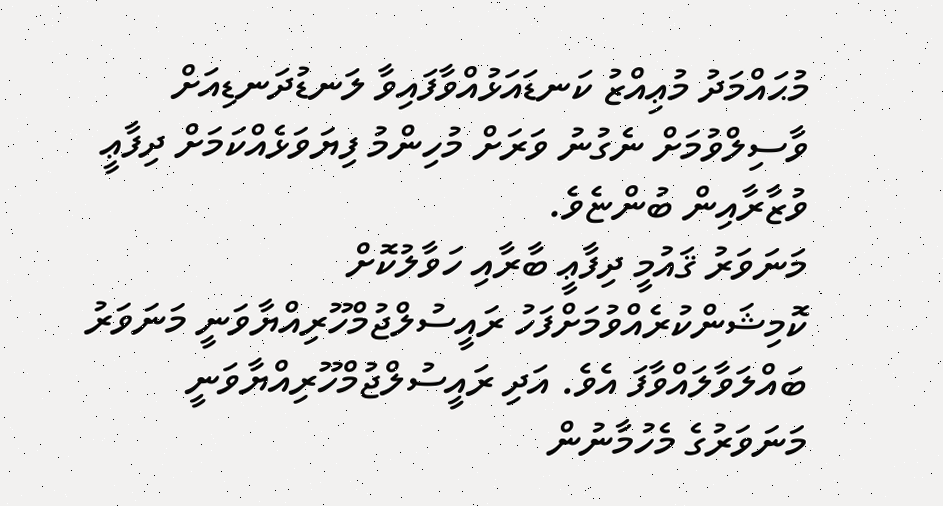މުޙައްމަދު މުޢިއްޒު ކަނޑައަޅުއްވާފައިވާ ލަނޑުދަނޑިއަށް ވާސިލްވުމަށް ނެގުނު ވަރަށް މުހިންމު ފިޔަވަޅެއްކަމަށް ދިފާޢީ ވުޒާރާއިން ބުންޏެވެ.
މަނަވަރު ޤައުމީ ދިފާޢީ ބާރާއި ހަވާލުކޮށް ކޮމިޝަންކުރެއްވުމަށްފަހު ރައީސުލްޖުމްހޫރިއްޔާވަނީ މަނަވަރު ބައްލަވާލައްވާފަ އެވެ. އަދި ރައީސުލްޖުމްހޫރިއްޔާވަނީ މަނަވަރުގެ މެހުމާނުން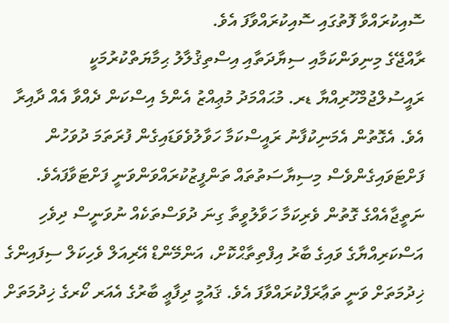ސޮއިކުރައްވާ ފޮތުގައި ސޮއިކުރައްވާފަ އެވެ.
ރާއްޖޭގެ މިނިވަންކަމާއި ސިޔާދަތާއި އިސްތިޤުލާލު ޙިމާޔަތްކުރުމަކީ ރައީސުލްޖުމްހޫރިއްޔާ ޑރ. މުޙައްމަދު މުޢިއްޒު އެންމެ އިސްކަން ދެއްވާ އެއް ދާއިރާ އެވެ. އެގޮތުން އެމަނިކުފާނު ރައީސްކަމާ ހަވާލުވެވަޑައިގެން ފުރަތަމަ ދުވަހުން ފަށްޓަވައިގެންވެސް މިސިޔާސަތުތައް ތަންފީޒުކުރައްވަންވަނީ ފަށްޓަވާފައެވެ. ނަތީޖާއެއްގެ ގޮތުން ވެރިކަމާ ހަވާލުވީތާ ގިނަ ދުވަސްތަކެއް ނުވަނީސް ދިވެހި އަސްކަރިއްޔާގެ ވައިގެ ބާރު އިފްތިތާޙްކޮށް، އަންމޭންޑް އޭރިއަލް ވެހިކަލް ސިފައިންގެ ޚިދުމަތަށް ވަނީ ތަޢާރަފްކުރައްވާފަ އެވެ. ޤައުމީ ދިފާޢީ ބާރުގެ އެއަރ ކޯރގެ ޚިދުމަތަށް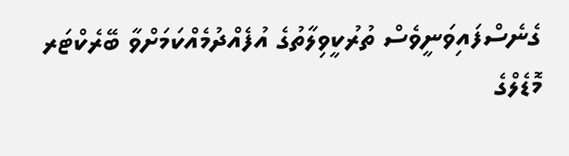ގެނެސްފައިވަނީވެސް ތުރުކީވިލާތުގެ އުފެއްދުމެއްކަމަށްވާ ބޭރެކްޓަރ މޮޑެލްގެ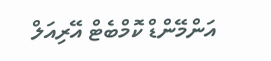އަންމޭންޑް ކޮމްބެޓް އޭރިއަލް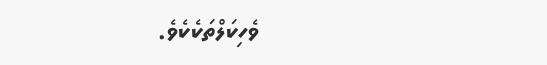ވެހިކަލްތަކެކެވެ.